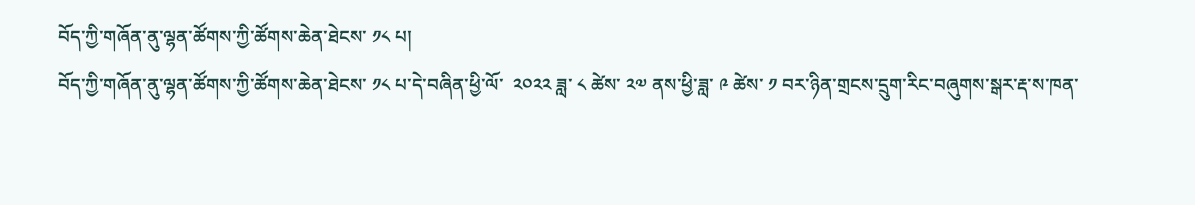བོད་ཀྱི་གཞོན་ནུ་ལྷན་ཚོགས་ཀྱི་ཚོགས་ཆེན་ཐེངས་ ༡༨ པ།
བོད་ཀྱི་གཞོན་ནུ་ལྷན་ཚོགས་ཀྱི་ཚོགས་ཆེན་ཐེངས་ ༡༨ པ་དེ་བཞིན་ཕྱི་ལོ་  ༢༠༢༢ ཟླ་ ༨ ཚེས་ ༢༧ ནས་ཕྱི་ཟླ་ ༩ ཚེས་ ༡ བར་ཉིན་གྲངས་དྲུག་རིང་བཞུགས་སྒར་རྡ་ས་ཁན་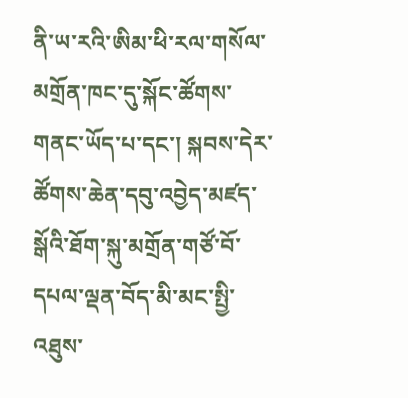ནི་ཡ་རའི་ཨིམ་ཕི་རལ་གསོལ་མགྲོན་ཁང་དུ་སྐོང་ཚོགས་གནང་ཡོད་པ་དང་། སྐབས་དེར་ཚོགས་ཆེན་དབུ་འབྱེད་མཛད་སྒོའི་ཐོག་སྐུ་མགྲོན་གཙོ་བོ་དཔལ་ལྡན་བོད་མི་མང་སྤྱི་འཐུས་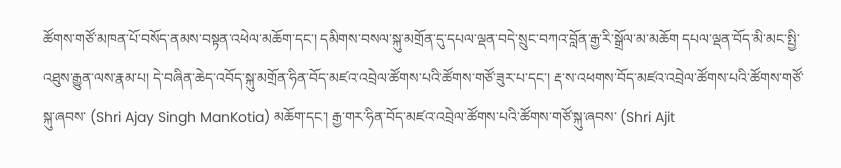ཚོགས་གཙོ་མཁན་པོ་བསོད་ནམས་བསྟན་འཕེལ་མཆོག་དང་། དམིགས་བསལ་སྐུ་མགྲོན་དུ་དཔལ་ལྡན་བདེ་སྲུང་བཀའ་བློན་རྒྱ་རི་སྒྲོལ་མ་མཆོག དཔལ་ལྡན་བོད་མི་མང་སྤྱི་འཐུས་རྒྱུན་ལས་རྣམ་པ། དེ་བཞིན་ཆེད་འབོད་སྐུ་མགྲོན་ཧིན་བོད་མཛའ་འབྲེལ་ཚོགས་པའི་ཚོགས་གཙོ་ཟུར་པ་དང་། རྡ་ས་འཕགས་བོད་མཛའ་འབྲེལ་ཚོགས་པའི་ཚོགས་གཙོ་སྐུ་ཞབས་ (Shri Ajay Singh ManKotia) མཆོག་དང་། རྒྱ་གར་ཧིན་བོད་མཛའ་འབྲེལ་ཚོགས་པའི་ཚོགས་གཙོ་སྐུ་ཞབས་ (Shri Ajit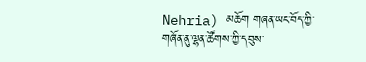Nehria) མཆོག གཞན་ཡང་བོད་ཀྱི་གཞོན་ནུ་ལྷན་ཚོགས་ཀྱི་དབུས་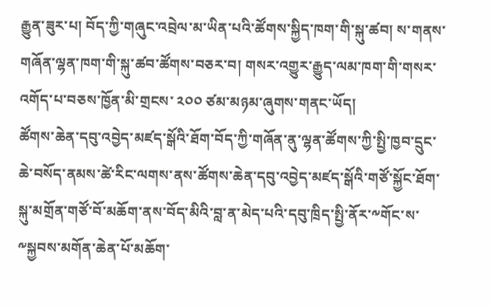རྒྱུན་ཟུར་པ། བོད་ཀྱི་གཞུང་འབྲེལ་མ་ཡིན་པའི་ཚོགས་སྐྱིད་ཁག་གི་སྐུ་ཚབ། ས་གནས་གཞོན་ལྷན་ཁག་གི་སྐུ་ཚབ་ཚོགས་བཅར་བ། གསར་འགྱུར་རྒྱུད་ལམ་ཁག་གི་གསར་འགོད་པ་བཅས་ཁྱོན་མི་གྲངས་ ༢༠༠ ཙམ་མཉམ་ཞུགས་གནང་ཡོད།
ཚོགས་ཆེན་དབུ་འབྱེད་མཛད་སྒོའི་ཐོག་བོད་ཀྱི་གཞོན་ནུ་ལྷན་ཚོགས་ཀྱི་སྤྱི་ཁྱབ་དྲུང་ཆེ་བསོད་ནམས་ཚེ་རིང་ལགས་ནས་ཚོགས་ཆེན་དབུ་འབྱེད་མཛད་སྒོའི་གཙོ་སྐྱོང་ཐོག་སྐུ་མགྲོན་གཙོ་བོ་མཆོག་ནས་བོད་མིའི་བླ་ན་མེད་པའི་དབུ་ཁྲིད་སྤྱི་ནོར་༸གོང་ས་༸སྐྱབས་མགོན་ཆེན་པོ་མཆོག་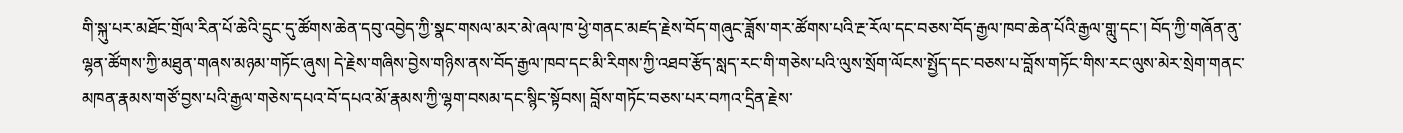གི་སྐུ་པར་མཐོང་གྲོལ་རིན་པོ་ཆེའི་དྲུང་དུ་ཚོགས་ཆེན་དབུ་འབྱེད་ཀྱི་སྣང་གསལ་མར་མེ་ཞལ་ཁ་ཕྱེ་གནང་མཛད་རྗེས་བོད་གཞུང་ཟློས་གར་ཚོགས་པའི་རྔ་རོལ་དང་བཅས་བོད་རྒྱལ་ཁབ་ཆེན་པོའི་རྒྱལ་གླུ་དང་། བོད་ཀྱི་གཞོན་ནུ་ལྷན་ཚོགས་ཀྱི་མཐུན་གཞས་མཉམ་གཏོང་ཞུས། དེ་རྗེས་གཞིས་བྱེས་གཉིས་ནས་བོད་རྒྱལ་ཁབ་དང་མི་རིགས་ཀྱི་འཐབ་རྩོད་སླད་རང་གི་གཅེས་པའི་ལུས་སྲོག་ལོངས་སྤྱོད་དང་བཅས་པ་བློས་གཏོང་གིས་རང་ལུས་མེར་སྲེག་གནང་མཁན་རྣམས་གཙོ་བྱས་པའི་རྒྱལ་གཅེས་དཔའ་བོ་དཔའ་མོ་རྣམས་ཀྱི་ལྷག་བསམ་དང་སྙིང་སྟོབས། བློས་གཏོང་བཅས་པར་བཀའ་དྲིན་རྗེས་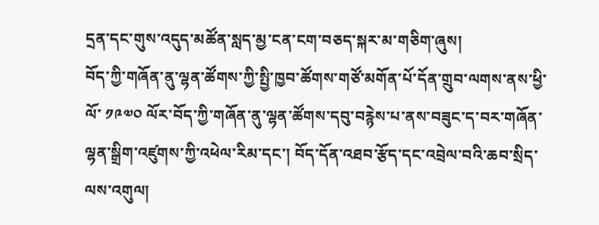དྲན་དང་གུས་འདུད་མཚོན་སླད་མྱ་ངན་ངག་བཅད་སྐར་མ་གཅིག་ཞུས།
བོད་ཀྱི་གཞོན་ནུ་ལྷན་ཚོགས་ཀྱི་སྤྱི་ཁྱབ་ཚོགས་གཙོ་མགོན་པོ་དོན་གྲུབ་ལགས་ནས་ཕྱི་ལོ་ ༡༩༧༠ ལོར་བོད་ཀྱི་གཞོན་ནུ་ལྷན་ཚོགས་དབུ་བརྙེས་པ་ནས་བཟུང་ད་བར་གཞོན་ལྷན་སྒྲིག་འཛུགས་ཀྱི་འཕེལ་རིམ་དང་། བོད་དོན་འཐབ་རྩོད་དང་འབྲེལ་བའི་ཆབ་སྲིད་ལས་འགུལ།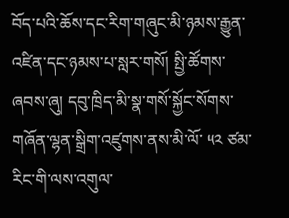བོད་པའི་ཆོས་དང་རིག་གཞུང་མི་ཉམས་རྒྱུན་འཛིན་དང་ཉམས་པ་སླར་གསོ། སྤྱི་ཚོགས་ཞབས་ཞུ། དབུ་ཁྲིད་མི་སྣ་གསོ་སྐྱོང་སོགས་གཞོན་ལྷན་སྒྲིག་འཛུགས་ནས་མི་ལོ་ ༥༢ ཙམ་རིང་གི་ལས་འགུལ་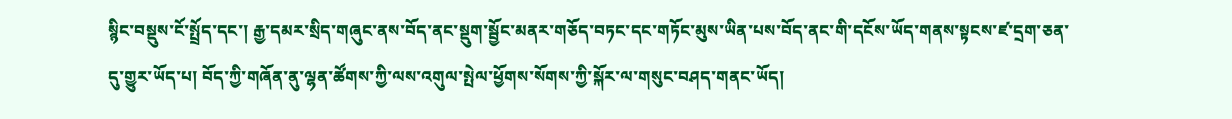སྙིང་བསྡུས་ངོ་སྤྲོད་དང་། རྒྱ་དམར་སྲིད་གཞུང་ནས་བོད་ནང་སྡུག་སྦྱོང་མནར་གཅོད་བཏང་དང་གཏོང་མུས་ཡིན་པས་བོད་ནང་གི་དངོས་ཡོད་གནས་སྟངས་ཛ་དྲག་ཅན་དུ་གྱུར་ཡོད་པ། བོད་ཀྱི་གཞོན་ནུ་ལྷན་ཚོགས་ཀྱི་ལས་འགུལ་སྤེལ་ཕྱོགས་སོགས་ཀྱི་སྐོར་ལ་གསུང་བཤད་གནང་ཡོད།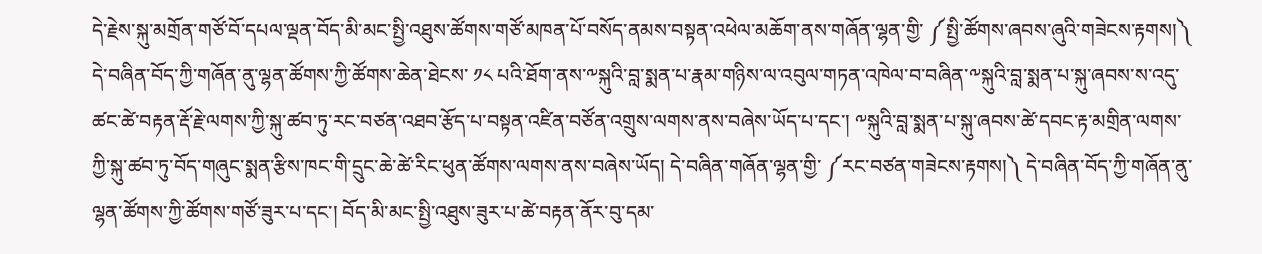དེ་རྗེས་སྐུ་མགྲོན་གཙོ་བོ་དཔལ་ལྡན་བོད་མི་མང་སྤྱི་འཐུས་ཚོགས་གཙོ་མཁན་པོ་བསོད་ནམས་བསྟན་འཕེལ་མཆོག་ནས་གཞོན་ལྷན་གྱི་ ༼སྤྱི་ཚོགས་ཞབས་ཞུའི་གཟེངས་རྟགས།༽ དེ་བཞིན་བོད་ཀྱི་གཞོན་ནུ་ལྷན་ཚོགས་ཀྱི་ཚོགས་ཆེན་ཐེངས་ ༡༨ པའི་ཐོག་ནས་༸སྐུའི་བླ་སྨན་པ་རྣམ་གཉིས་ལ་འབུལ་གཏན་འཁེལ་བ་བཞིན་༸སྐུའི་བླ་སྨན་པ་སྐུ་ཞབས་ས་འདུ་ཚང་ཚེ་བརྟན་རྡོ་རྗེ་ལགས་ཀྱི་སྐུ་ཚབ་ཏུ་རང་བཙན་འཐབ་རྩོད་པ་བསྟན་འཛིན་བཙོན་འགྲུས་ལགས་ནས་བཞེས་ཡོད་པ་དང་། ༸སྐུའི་བླ་སྨན་པ་སྐུ་ཞབས་ཚེ་དབང་རྟ་མགྲིན་ལགས་ཀྱི་སྐུ་ཚབ་ཏུ་བོད་གཞུང་སྨན་རྩིས་ཁང་གི་དྲུང་ཆེ་ཚེ་རིང་ཕུན་ཚོགས་ལགས་ནས་བཞེས་ཡོད། དེ་བཞིན་གཞོན་ལྷན་གྱི་ ༼རང་བཙན་གཟེངས་རྟགས།༽ དེ་བཞིན་བོད་ཀྱི་གཞོན་ནུ་ལྷན་ཚོགས་ཀྱི་ཚོགས་གཙོ་ཟུར་པ་དང་། བོད་མི་མང་སྤྱི་འཐུས་ཟུར་པ་ཚེ་བརྟན་ནོར་བུ་དམ་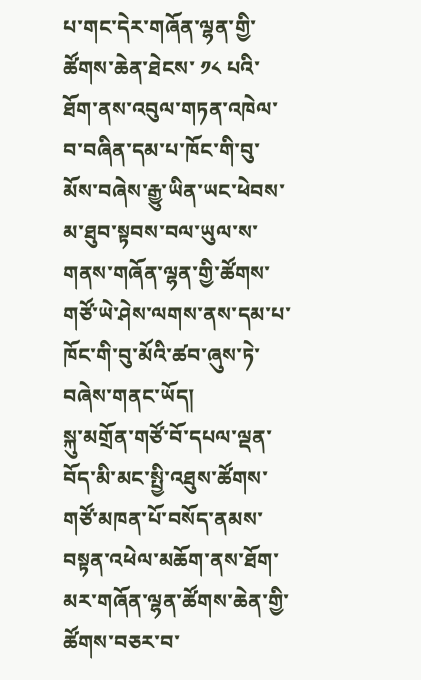པ་གང་དེར་གཞོན་ལྷན་གྱི་ཚོགས་ཆེན་ཐེངས་ ༡༨ པའི་ཐོག་ནས་འབུལ་གཏན་འཁེལ་བ་བཞིན་དམ་པ་ཁོང་གི་བུ་མོས་བཞེས་རྒྱུ་ཡིན་ཡང་ཕེབས་མ་ཐུབ་སྟབས་བལ་ཡུལ་ས་གནས་གཞོན་ལྷན་གྱི་ཚོགས་གཙོ་ཡེ་ཤེས་ལགས་ནས་དམ་པ་ཁོང་གི་བུ་མོའི་ཚབ་ཞུས་ཏེ་བཞེས་གནང་ཡོད།
སྐུ་མགྲོན་གཙོ་བོ་དཔལ་ལྡན་བོད་མི་མང་སྤྱི་འཐུས་ཚོགས་གཙོ་མཁན་པོ་བསོད་ནམས་བསྟན་འཕེལ་མཆོག་ནས་ཐོག་མར་གཞོན་ལྷན་ཚོགས་ཆེན་གྱི་ཚོགས་བཅར་བ་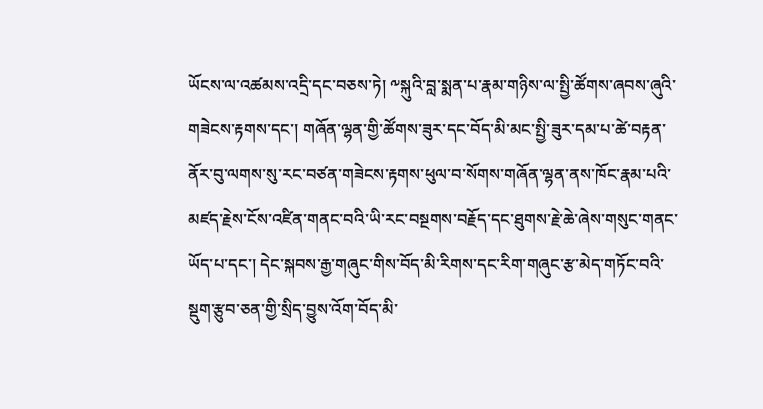ཡོངས་ལ་འཚམས་འདྲི་དང་བཅས་ཏེ། ༸སྐུའི་བླ་སྨན་པ་རྣམ་གཉིས་ལ་སྤྱི་ཚོགས་ཞབས་ཞུའི་གཟེངས་རྟགས་དང་། གཞོན་ལྷན་གྱི་ཚོགས་ཟུར་དང་བོད་མི་མང་སྤྱི་ཟུར་དམ་པ་ཚེ་བརྟན་ནོར་བུ་ལགས་སུ་རང་བཙན་གཟེངས་རྟགས་ཕུལ་བ་སོགས་གཞོན་ལྷན་ནས་ཁོང་རྣམ་པའི་མཛད་རྗེས་ངོས་འཛིན་གནང་བའི་ཡི་རང་བསྔགས་བརྗོད་དང་ཐུགས་རྗེ་ཆེ་ཞེས་གསུང་གནང་ཡོད་པ་དང་། དེང་སྐབས་རྒྱ་གཞུང་གིས་བོད་མི་རིགས་དང་རིག་གཞུང་རྩ་མེད་གཏོང་བའི་སྡུག་རྩུབ་ཅན་གྱི་སྲིད་བྱུས་འོག་བོད་མི་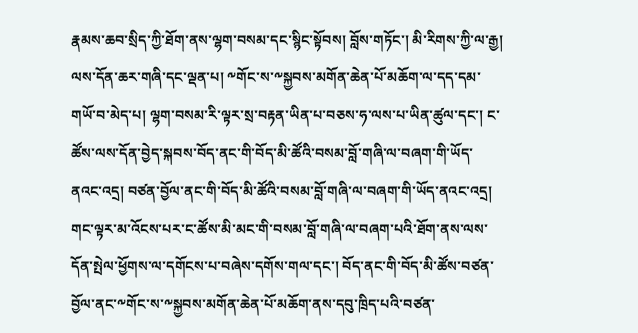རྣམས་ཆབ་སྲིད་ཀྱི་ཐོག་ནས་ལྷག་བསམ་དང་སྙིང་སྟོབས། བློས་གཏོང་། མི་རིགས་ཀྱི་ལ་རྒྱ། ལས་དོན་ཆར་གཞི་དང་ལྡན་པ། ༸གོང་ས་༸སྐྱབས་མགོན་ཆེན་པོ་མཆོག་ལ་དད་དམ་གཡོ་བ་མེད་པ། ལྷག་བསམ་རི་ལྟར་སྲ་བརྟན་ཡིན་པ་བཅས་ཧ་ལས་པ་ཡིན་ཚུལ་དང་། ང་ཚོས་ལས་དོན་བྱེད་སྐབས་བོད་ནང་གི་བོད་མི་ཚོའི་བསམ་བློ་གཞི་ལ་བཞག་གི་ཡོད་ནའང་འདྲ། བཙན་བྱོལ་ནང་གི་བོད་མི་ཚོའི་བསམ་བློ་གཞི་ལ་བཞག་གི་ཡོད་ནའང་འདྲ། གང་ལྟར་མ་འོངས་པར་ང་ཚོས་མི་མང་གི་བསམ་བློ་གཞི་ལ་བཞག་པའི་ཐོག་ནས་ལས་དོན་སྤེལ་ཕྱོགས་ལ་དགོངས་པ་བཞེས་དགོས་གལ་དང་། བོད་ནང་གི་བོད་མི་ཚོས་བཙན་བྱོལ་ནང་༸གོང་ས་༸སྐྱབས་མགོན་ཆེན་པོ་མཆོག་ནས་དབུ་ཁྲིད་པའི་བཙན་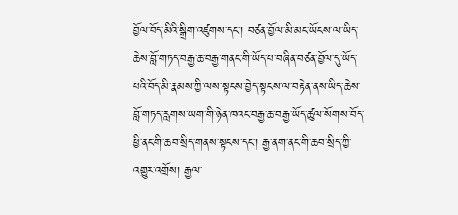བྱོལ་བོད་མིའི་སྒྲིག་འཛུགས་དང་། བཙན་བྱོལ་མི་མང་ཡོངས་ལ་ཡིད་ཆེས་བློ་གཏད་བརྒྱ་ཆ་བརྒྱ་གནང་གི་ཡོད་པ་བཞིན་བཙན་བྱོལ་དུ་ཡོད་པའི་བོད་མི་རྣམས་ཀྱི་ལས་སྟངས་བྱེད་སྟངས་ལ་བརྟེན་ནས་ཡིད་ཆེས་བློ་གཏད་རླགས་ཡག་གི་ཉེན་ཁའང་བརྒྱ་ཆ་བརྒྱ་ཡོད་ཚུལ་སོགས་བོད་ཕྱི་ནང་གི་ཆབ་སྲིད་གནས་སྟངས་དང་། རྒྱ་ནག་ནང་གི་ཆབ་སྲིད་ཀྱི་འགྱུར་འགྲོས། རྒྱལ་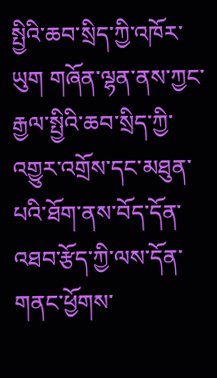སྤྱིའི་ཆབ་སྲིད་ཀྱི་འཁོར་ཡུག གཞོན་ལྷན་ནས་ཀྱང་རྒྱལ་སྤྱིའི་ཆབ་སྲིད་ཀྱི་འགྱུར་འགྲོས་དང་མཐུན་པའི་ཐོག་ནས་བོད་དོན་འཐབ་རྩོད་ཀྱི་ལས་དོན་གནང་ཕྱོགས་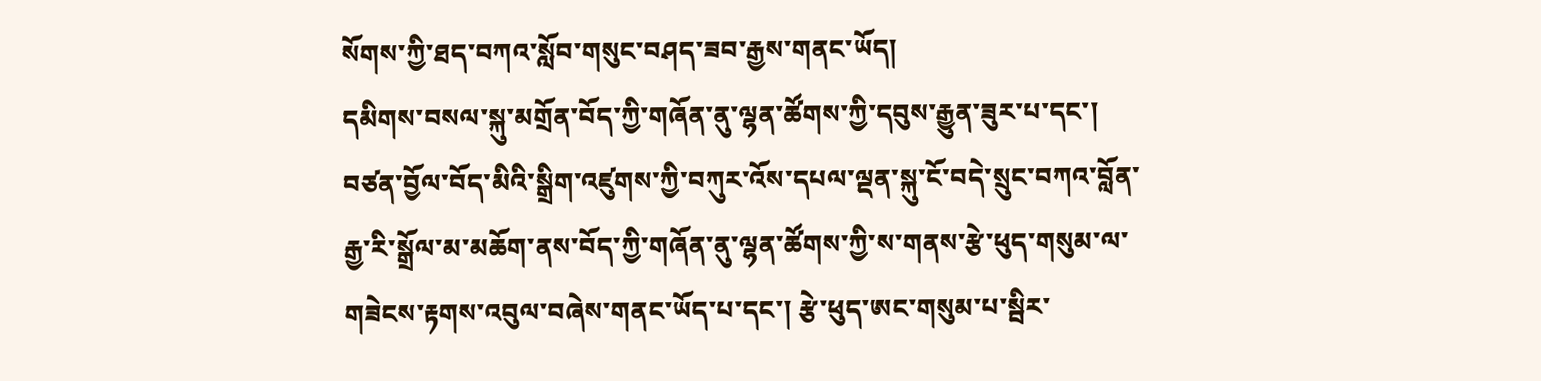སོགས་ཀྱི་ཐད་བཀའ་སློབ་གསུང་བཤད་ཟབ་རྒྱས་གནང་ཡོད།
དམིགས་བསལ་སྐུ་མགྲོན་བོད་ཀྱི་གཞོན་ནུ་ལྷན་ཚོགས་ཀྱི་དབུས་རྒྱུན་ཟུར་པ་དང་། བཙན་བྱོལ་བོད་མིའི་སྒྲིག་འཛུགས་ཀྱི་བཀུར་འོས་དཔལ་ལྡན་སྐུ་ངོ་བདེ་སྲུང་བཀའ་བློན་རྒྱ་རི་སྒྲོལ་མ་མཆོག་ནས་བོད་ཀྱི་གཞོན་ནུ་ལྷན་ཚོགས་ཀྱི་ས་གནས་རྩེ་ཕུད་གསུམ་ལ་གཟེངས་རྟགས་འབུལ་བཞེས་གནང་ཡོད་པ་དང་། རྩེ་ཕུད་ཨང་གསུམ་པ་སྦིར་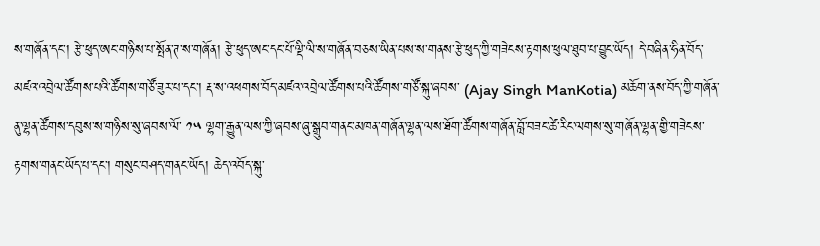ས་གཞོན་དང་། རྩེ་ཕུད་ཨང་གཉིས་པ་སྤོན་ཊ་ས་གཞོན། རྩེ་ཕུད་ཨང་དང་པོ་ལྡི་ལི་ས་གཞོན་བཅས་ཡིན་པས་ས་གནས་རྩེ་ཕུད་ཀྱི་གཟེངས་རྟགས་ཕུལ་ཐུབ་པ་བྱུང་ཡོད། དེ་བཞིན་ཧིན་བོད་མཛའ་འབྲེལ་ཚོགས་པའི་ཚོགས་གཙོ་ཟུར་པ་དང་། རྡ་ས་འཕགས་བོད་མཛའ་འབྲེལ་ཚོགས་པའི་ཚོགས་གཙོ་སྐུ་ཞབས་ (Ajay Singh ManKotia) མཆོག་ནས་བོད་ཀྱི་གཞོན་ནུ་ལྷན་ཚོགས་དབུས་ས་གཉིས་སུ་ཞབས་ལོ་ ༡༥ ལྷག་རྒྱུན་ལས་ཀྱི་ཞབས་ཞུ་སྒྲུབ་གནང་མཁན་གཞོན་ལྷན་ལས་ཐོག་ཚོགས་གཞོན་བློ་བཟང་ཚེ་རིང་ལགས་སུ་གཞོན་ལྷན་གྱི་གཟེངས་རྟགས་གནང་ཡོད་པ་དང་། གསུང་བཤད་གནང་ཡོད། ཆེད་འབོད་སྐུ་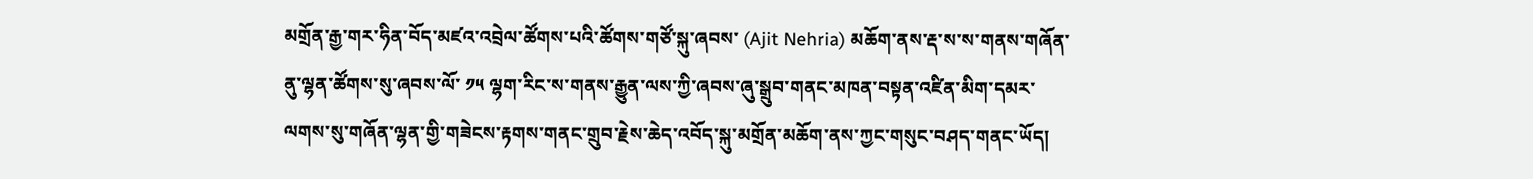མགྲོན་རྒྱ་གར་ཧིན་བོད་མཛའ་འབྲེལ་ཚོགས་པའི་ཚོགས་གཙོ་སྐུ་ཞབས་ (Ajit Nehria) མཆོག་ནས་རྡ་ས་ས་གནས་གཞོན་ནུ་ལྷན་ཚོགས་སུ་ཞབས་ལོ་ ༡༥ ལྷག་རིང་ས་གནས་རྒྱུན་ལས་ཀྱི་ཞབས་ཞུ་སྒྲུབ་གནང་མཁན་བསྟན་འཛིན་མིག་དམར་ལགས་སུ་གཞོན་ལྷན་གྱི་གཟེངས་རྟགས་གནང་གྲུབ་རྗེས་ཆེད་འབོད་སྐུ་མགྲོན་མཆོག་ནས་ཀྱང་གསུང་བཤད་གནང་ཡོད།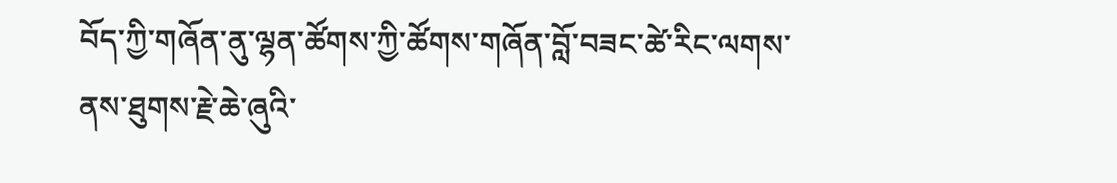བོད་ཀྱི་གཞོན་ནུ་ལྷན་ཚོགས་ཀྱི་ཚོགས་གཞོན་བློ་བཟང་ཚེ་རིང་ལགས་ནས་ཐུགས་རྗེ་ཆེ་ཞུའི་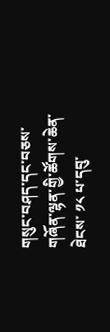གསུང་བཤད་དང་བཅས་གཞོན་ལྷན་གྱི་ཚོགས་ཆེན་ཐེངས་ ༡༨ པ་དབུ་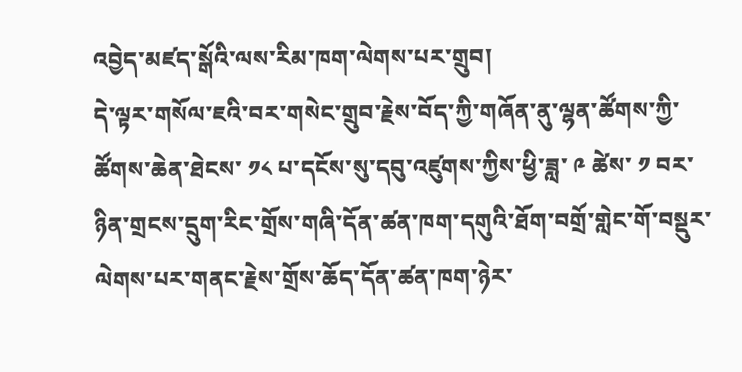འབྱེད་མཛད་སྒོའི་ལས་རིམ་ཁག་ལེགས་པར་གྲུབ།
དེ་ལྟར་གསོལ་ཇའི་བར་གསེང་གྲུབ་རྗེས་བོད་ཀྱི་གཞོན་ནུ་ལྷན་ཚོགས་ཀྱི་ཚོགས་ཆེན་ཐེངས་ ༡༨ པ་དངོས་སུ་དབུ་འཛུགས་ཀྱིས་ཕྱི་ཟླ་ ༩ ཚེས་ ༡ བར་ཉིན་གྲངས་དྲུག་རིང་གྲོས་གཞི་དོན་ཚན་ཁག་དགུའི་ཐོག་བགྲོ་གླེང་གོ་བསྡུར་ལེགས་པར་གནང་རྗེས་གྲོས་ཆོད་དོན་ཚན་ཁག་ཉེར་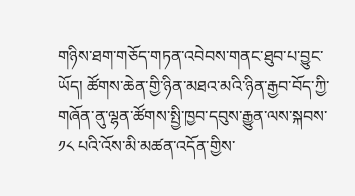གཉིས་ཐག་གཅོད་གཏན་འབེབས་གནང་ཐུབ་པ་བྱུང་ཡོད། ཚོགས་ཆེན་གྱི་ཉིན་མཐའ་མའི་ཉིན་རྒྱབ་བོད་ཀྱི་གཞོན་ནུ་ལྷན་ཚོགས་སྤྱི་ཁྱབ་དབུས་རྒྱུན་ལས་སྐབས་ ༡༨ པའི་འོས་མི་མཚན་འདོན་གྱིས་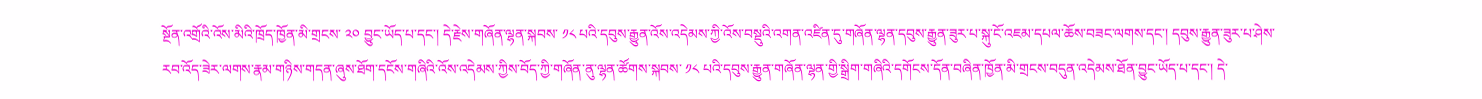སྔོན་འགྲོའི་འོས་མིའི་ཁྲོད་ཁྱོན་མི་གྲངས་ ༢༠ བྱུང་ཡོད་པ་དང་། དེ་རྗེས་གཞོན་ལྷན་སྐབས་ ༡༨ པའི་དབུས་རྒྱུན་འོས་འདེམས་ཀྱི་འོས་བསྡུའི་འགན་འཛིན་དུ་གཞོན་ལྷན་དབུས་རྒྱུན་ཟུར་པ་སྐུ་ངོ་འཇམ་དཔལ་ཆོས་བཟང་ལགས་དང་། དབུས་རྒྱུན་ཟུར་པ་ཤེས་རབ་འོད་ཟེར་ལགས་རྣམ་གཉིས་གདན་ཞུས་ཐོག་དངོས་གཞིའི་འོས་འདེམས་ཀྱིས་བོད་ཀྱི་གཞོན་ནུ་ལྷན་ཚོགས་སྐབས་ ༡༨ པའི་དབུས་རྒྱུན་གཞོན་ལྷན་གྱི་སྒྲིག་གཞིའི་དགོངས་དོན་བཞིན་ཁྱོན་མི་གྲངས་བདུན་འདེམས་ཐོན་བྱུང་ཡོད་པ་དང་། དེ་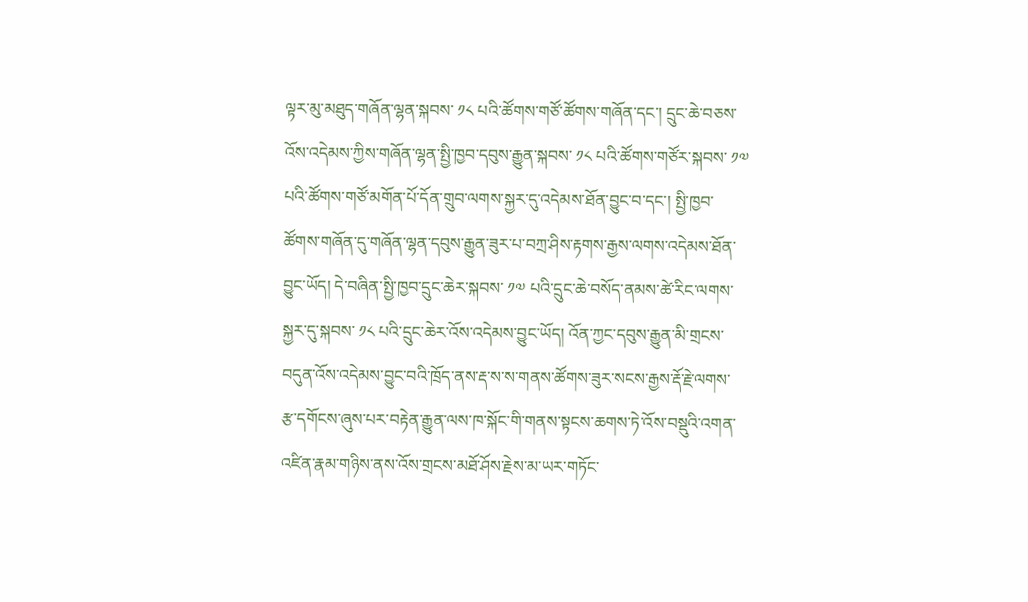ལྟར་མུ་མཐུད་གཞོན་ལྷན་སྐབས་ ༡༨ པའི་ཚོགས་གཙོ་ཚོགས་གཞོན་དང་། དྲུང་ཆེ་བཅས་འོས་འདེམས་ཀྱིས་གཞོན་ལྷན་སྤྱི་ཁྱབ་དབུས་རྒྱུན་སྐབས་ ༡༨ པའི་ཚོགས་གཙོར་སྐབས་ ༡༧ པའི་ཚོགས་གཙོ་མགོན་པོ་དོན་གྲུབ་ལགས་སྐྱར་དུ་འདེམས་ཐོན་བྱུང་བ་དང་། སྤྱི་ཁྱབ་ཚོགས་གཞོན་དུ་གཞོན་ལྷན་དབུས་རྒྱུན་ཟུར་པ་བཀྲ་ཤིས་རྟགས་རྒྱས་ལགས་འདེམས་ཐོན་བྱུང་ཡོད། དེ་བཞིན་སྤྱི་ཁྱབ་དྲུང་ཆེར་སྐབས་ ༡༧ པའི་དྲུང་ཆེ་བསོད་ནམས་ཚེ་རིང་ལགས་སྐྱར་དུ་སྐབས་ ༡༨ པའི་དྲུང་ཆེར་འོས་འདེམས་བྱུང་ཡོད། འོན་ཀྱང་དབུས་རྒྱུན་མི་གྲངས་བདུན་འོས་འདེམས་བྱུང་བའི་ཁྲོད་ནས་རྡ་ས་ས་གནས་ཚོགས་ཟུར་སངས་རྒྱས་རྡོ་རྗེ་ལགས་རྩ་དགོངས་ཞུས་པར་བརྟེན་རྒྱུན་ལས་ཁ་སྐོང་གི་གནས་སྟངས་ཆགས་ཏེ་འོས་བསྡུའི་འགན་འཛིན་རྣམ་གཉིས་ནས་འོས་གྲངས་མཐོ་ཤོས་རྗེས་མ་ཡར་གཏོང་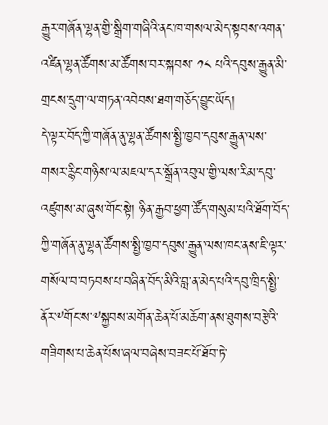རྒྱུར་གཞོན་ལྷན་གྱི་སྒྲིག་གཞིའི་ནང་ཁ་གསལ་མེད་སྟབས་འགན་འཛིན་ལྷན་ཚོགས་མ་ཚོགས་བར་སྐབས་ ༡༨ པའི་དབུས་རྒྱུན་མི་གྲངས་དྲུག་ལ་གཏན་འབེབས་ཐག་གཅོད་བྱུང་ཡོད།
དེ་ལྟར་བོད་ཀྱི་གཞོན་ནུ་ལྷན་ཚོགས་སྤྱི་ཁྱབ་དབུས་རྒྱུན་ལས་གསར་རྙིང་གཉིས་ལ་མཇལ་དར་སྒྲོན་འབུལ་གྱི་ལས་རིམ་དབུ་འཛུགས་མ་ཞུས་གོང་སྟེ། ཉིན་རྒྱབ་ཕྱག་ཚོད་གསུམ་པའི་ཐོག་བོད་ཀྱི་གཞོན་ནུ་ལྷན་ཚོགས་སྤྱི་ཁྱབ་དབུས་རྒྱུན་ལས་ཁང་ནས་ཇི་ལྟར་གསོལ་བ་བཏབས་པ་བཞིན་བོད་མིའི་བླ་ན་མེད་པའི་དབུ་ཁྲིད་སྤྱི་ནོར་༸གོང་ས་༸སྐྱབས་མགོན་ཆེན་པོ་མཆོག་ནས་ཐུགས་བརྩེའི་གཟིགས་པ་ཆེན་པོས་ཞལ་བཞེས་བཟང་པོ་ཐོབ་ཏེ་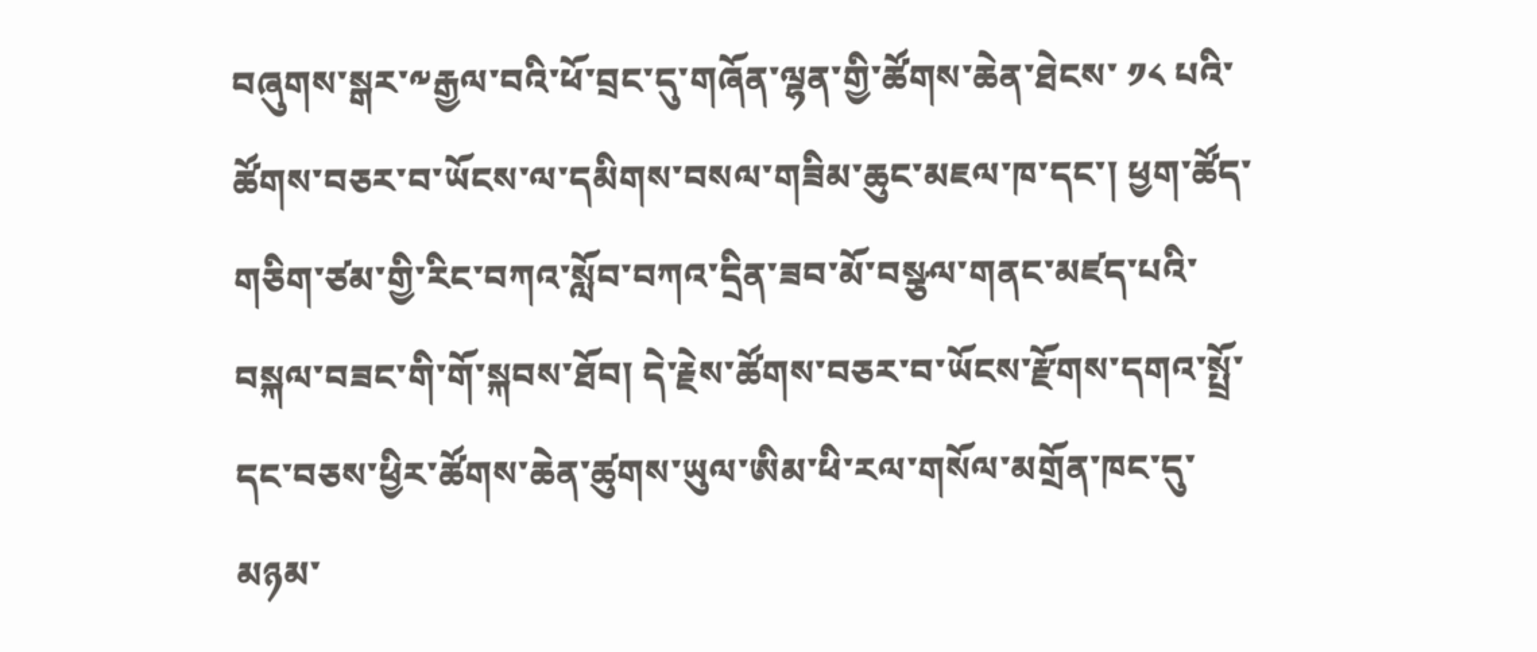བཞུགས་སྒར་༸རྒྱལ་བའི་ཕོ་བྲང་དུ་གཞོན་ལྷན་གྱི་ཚོགས་ཆེན་ཐེངས་ ༡༨ པའི་ཚོགས་བཅར་བ་ཡོངས་ལ་དམིགས་བསལ་གཟིམ་ཆུང་མཇལ་ཁ་དང་། ཕྱག་ཚོད་གཅིག་ཙམ་གྱི་རིང་བཀའ་སློབ་བཀའ་དྲིན་ཟབ་མོ་བསྩལ་གནང་མཛད་པའི་བསྐལ་བཟང་གི་གོ་སྐབས་ཐོབ། དེ་རྗེས་ཚོགས་བཅར་བ་ཡོངས་རྫོགས་དགའ་སྤྲོ་དང་བཅས་ཕྱིར་ཚོགས་ཆེན་ཚུགས་ཡུལ་ཨིམ་ཕི་རལ་གསོལ་མགྲོན་ཁང་དུ་མཉམ་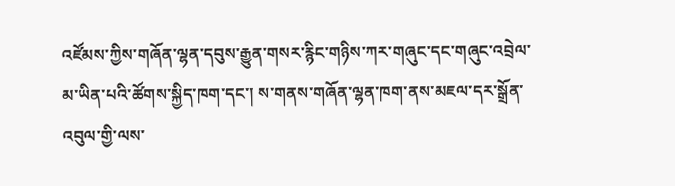འཛོམས་ཀྱིས་གཞོན་ལྷན་དབུས་རྒྱུན་གསར་རྙིང་གཉིས་ཀར་གཞུང་དང་གཞུང་འབྲེལ་མ་ཡིན་པའི་ཚོགས་སྐྱིད་ཁག་དང་། ས་གནས་གཞོན་ལྷན་ཁག་ནས་མཇལ་དར་སྒྲོན་འབུལ་གྱི་ལས་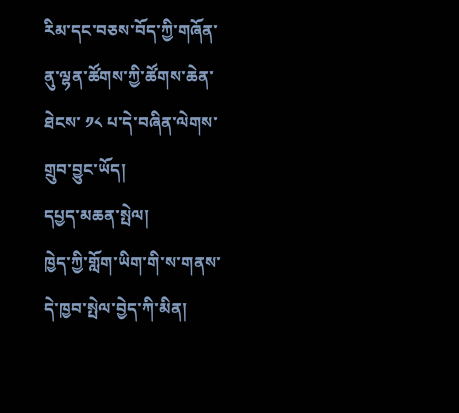རིམ་དང་བཅས་བོད་ཀྱི་གཞོན་ནུ་ལྷན་ཚོགས་ཀྱི་ཚོགས་ཆེན་ཐེངས་ ༡༨ པ་དེ་བཞིན་ལེགས་གྲུབ་བྱུང་ཡོད།
དཔྱད་མཆན་སྤེལ།
ཁྱེད་ཀྱི་གློག་ཡིག་གི་ས་གནས་དེ་ཁྱབ་སྤེལ་བྱེད་ཀི་མིན།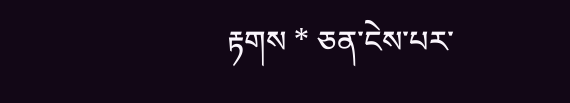རྟགས * ཅན་ངེས་པར་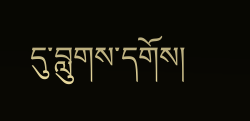དུ་བླུགས་དགོས།